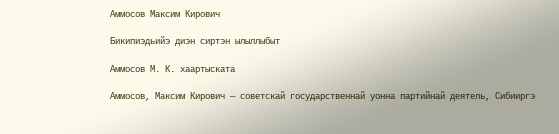Аммосов Максим Кирович

Бикипиэдьийэ диэн сиртэн ылыллыбыт

Аммосов М. К. хаартыската

Аммосов, Максим Кирович — советскай государственнай уонна партийнай деятель, Сибииргэ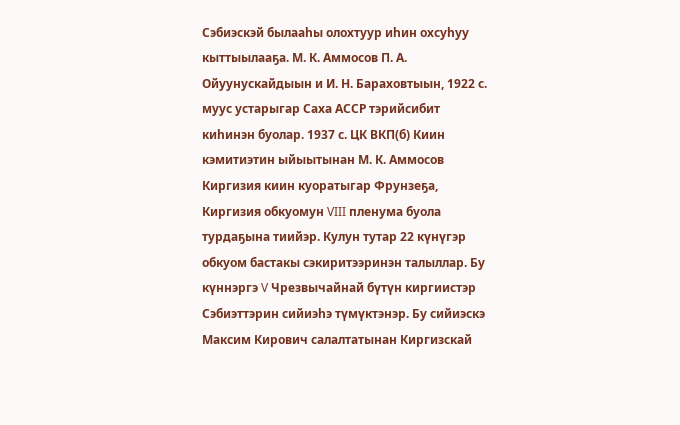Сэбиэскэй былааһы олохтуур иһин охсуһуу кыттыылааҕа. М. К. Аммосов П. А. Ойуунускайдыын и И. Н. Бараховтыын, 1922 с. муус устарыгар Саха АССР тэрийсибит киһинэн буолар. 1937 с. ЦК ВКП(б) Киин кэмитиэтин ыйыытынан М. К. Аммосов Киргизия киин куоратыгар Фрунзеҕа, Киргизия обкуомун VIII пленума буола турдаҕына тиийэр. Кулун тутар 22 күнүгэр обкуом бастакы сэкиритээринэн талыллар. Бу күннэргэ V Чрезвычайнай бүтүн киргиистэр Сэбиэттэрин сийиэһэ түмүктэнэр. Бу сийиэскэ Максим Кирович салалтатынан Киргизскай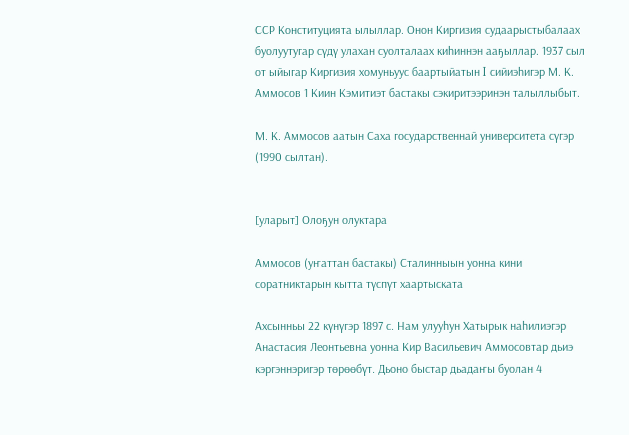ССР Конституцията ылыллар. Онон Киргизия судаарыстыбалаах буолуутугар сүдү улахан суолталаах киһиннэн ааҕыллар. 1937 сыл от ыйыгар Киргизия хомуньуус баартыйатын I сийиэһигэр М. К. Аммосов 1 Киин Кэмитиэт бастакы сэкиритээринэн талыллыбыт.

М. К. Аммосов аатын Саха государственнай университета сүгэр (1990 сылтан).


[уларыт] Олоҕун олуктара

Аммосов (уҥаттан бастакы) Сталинныын уонна кини соратниктарын кытта түспүт хаартыската

Ахсынньы 22 күнүгэр 1897 с. Нам улууһун Хатырык наһилиэгэр Анастасия Леонтьевна уонна Кир Васильевич Аммосовтар дьиэ кэргэннэригэр төрөөбүт. Дьоно быстар дьадаҥы буолан 4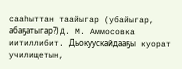сааһыттан таайыгар (убайыгар, абаҕатыгар?) Д. М. Аммосовка иитиллибит. Дьокуускайдааҕы куорат училищетын,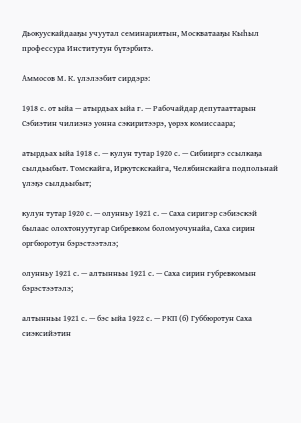Дьокуускайдааҕы учуутал семинариятын, Москватааҕы Кыһыл профессура Институтун бүтэрбитэ.

Аммосов М. К. үлэлээбит сирдэрэ:

1918 с. от ыйа — атырдьах ыйа г. — Рабочайдар депутааттарын Сэбиэтин чилиэнэ уонна сэкиритээрэ, үөрэх комиссаара;

атырдьах ыйа 1918 с. — кулун тутар 1920 с. — Сибииргэ ссылкаҕа сылдьыбыт. Томскайга, Иркутскскайга, Челябинскайга подпольнай үлэҕэ сылдьыбыт;

кулун тутар 1920 с. — олунньу 1921 с. — Саха сиригэр сэбиэскэй былаас олохтонуутугар Сибревком боломуочунайа, Саха сирин оргбюротун бэрэстээтэлэ;

олунньу 1921 с. — алтынньы 1921 с. — Саха сирин губревкомын бэрэстээтэлэ;

алтынньы 1921 с. — бэс ыйа 1922 с. — РКП (б) Губбюротун Саха сиэксийэтин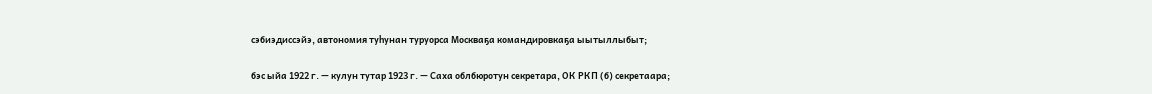сэбиэдиссэйэ, автономия туһунан туруорса Москваҕа командировкаҕа ыытыллыбыт;

бэс ыйа 1922 г. — кулун тутар 1923 г. — Саха облбюротун секретара, ОК РКП (б) секретаара;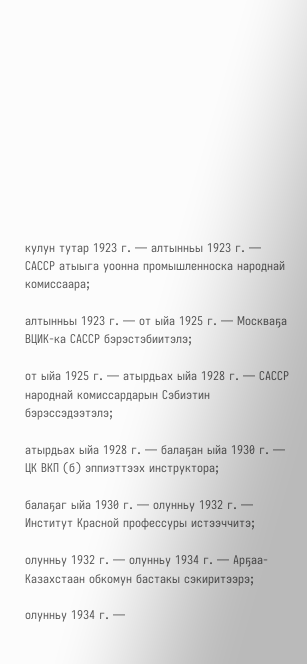кулун тутар 1923 г. — алтынньы 1923 г. — САССР атыыга уоонна промышленноска народнай комиссаара;

алтынньы 1923 г. — от ыйа 1925 г. — Москваҕа ВЦИК-ка САССР бэрэстэбиитэлэ;

от ыйа 1925 г. — атырдьах ыйа 1928 г. — САССР народнай комиссардарын Сэбиэтин бэрэссэдээтэлэ;

атырдьах ыйа 1928 г. — балаҕан ыйа 1930 г. — ЦК ВКП (б) эппиэттээх инструктора;

балаҕаг ыйа 1930 г. — олунньу 1932 г. — Институт Красной профессуры истээччитэ;

олунньу 1932 г. — олунньу 1934 г. — Арҕаа-Казахстаан обкомун бастакы сэкиритээрэ;

олунньу 1934 г. —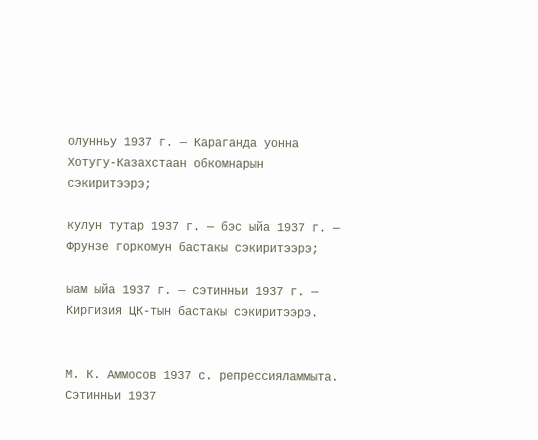олунньу 1937 г. — Караганда уонна Хотугу-Казахстаан обкомнарын сэкиритээрэ;

кулун тутар 1937 г. — бэс ыйа 1937 г. — Фрунзе горкомун бастакы сэкиритээрэ;

ыам ыйа 1937 г. — сэтинньи 1937 г. — Киргизия ЦК-тын бастакы сэкиритээрэ.


М. К. Аммосов 1937 с. репрессияламмыта. Сэтинньи 1937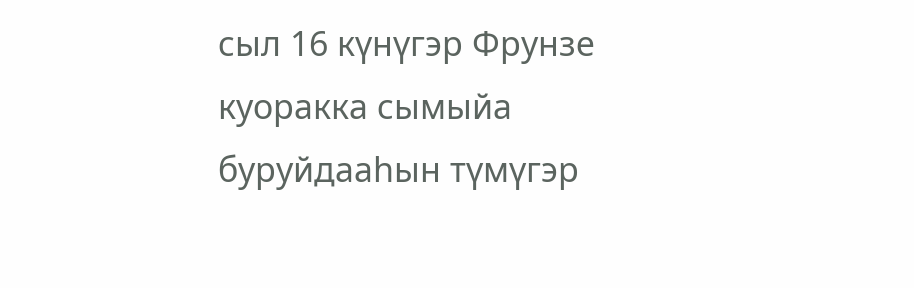сыл 16 күнүгэр Фрунзе куоракка сымыйа буруйдааһын түмүгэр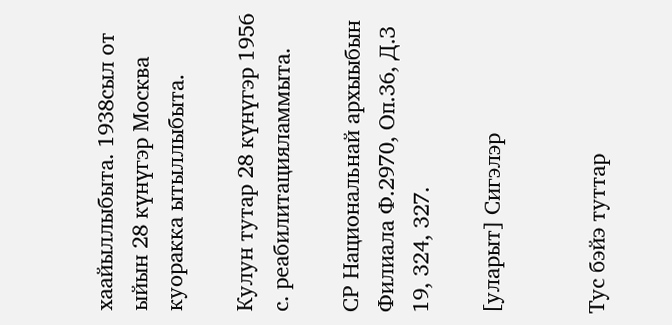хаайыллыбыта. 1938сыл от ыйын 28 күнүгэр Москва куоракка ытыллыбыта.

Кулун тутар 28 күнүгэр 1956 с. реабилитацияламмыта.

СР Национальнай архыыбын Филиала Ф.2970, Оп.36, Д.З 19, 324, 327.

[уларыт] Сигэлэр


Тус бэйэ туттар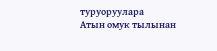туруоруулара
Атын омук тылынан